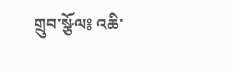གྲུབ་སྩོལ༔ འཆི་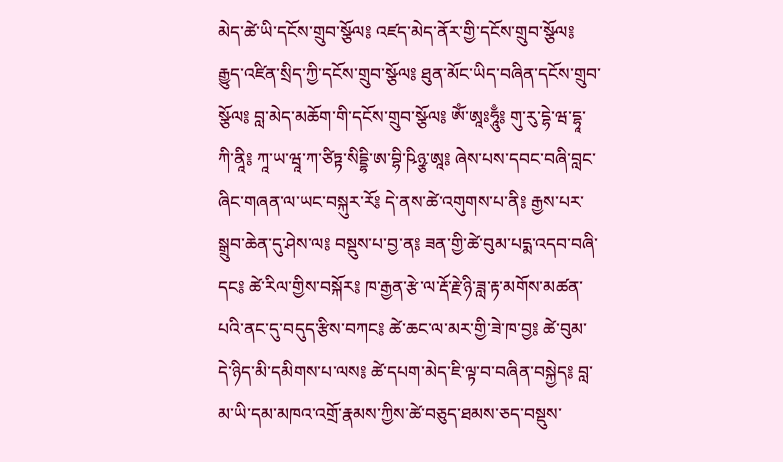མེད་ཚེ་ཡི་དངོས་གྲུབ་སྩོལ༔ འཛད་མེད་ནོར་གྱི་དངོས་གྲུབ་སྩོལ༔ རྒྱུད་འཛིན་སྲིད་ཀྱི་དངོས་གྲུབ་སྩོལ༔ ཐུན་མོང་ཡིད་བཞིན་དངོས་གྲུབ་སྩོལ༔ བླ་མེད་མཆོག་གི་དངོས་གྲུབ་སྩོལ༔ ཨོཾ་ཨཱཿཧཱུྃ༔ གུ་རུ་དྷེ་ཝ་དྷཱ་ཀི་ནཱི༔ ཀཱ་ཡ་ཝཱ་ཀ་ཙིཏྟ་སིདྡྷི་ཨ་བྷི་ཥིཉྩ་ཨཱ༔ ཞེས་པས་དབང་བཞི་བླང་ཞིང་གཞན་ལ་ཡང་བསྐུར་རོ༔ དེ་ནས་ཚེ་འགུགས་པ་ནི༔ རྒྱས་པར་སྒྲུབ་ཆེན་དུ་ཤེས་ལ༔ བསྡུས་པ་བྱ་ན༔ ཟན་གྱི་ཚེ་བུམ་པདྨ་འདབ་བཞི་དང༔ ཚེ་རིལ་གྱིས་བསྐོར༔ ཁ་རྒྱན་རྩེ་ལ་རྡོ་རྗེ་ཉི་ཟླ་རྟ་མགོས་མཚན་པའི་ནང་དུ་བདུད་རྩིས་བཀང༔ ཚེ་ཆང་ལ་མར་གྱི་ཟེ་ཁ་བྱ༔ ཚེ་བུམ་དེ་ཉིད་མི་དམིགས་པ་ལས༔ ཚེ་དཔག་མེད་ཇི་ལྟ་བ་བཞིན་བསྐྱེད༔ བླ་མ་ཡི་དམ་མཁའ་འགྲོ་རྣམས་ཀྱིས་ཚེ་བཅུད་ཐམས་ཅད་བསྡུས་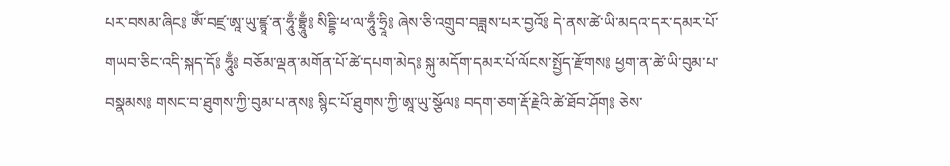པར་བསམ་ཞིང༔ ཨོཾ་བཛྲ་ཨཱ་ཡུ་ཛྙཱ་ན་ཧཱུྃ་བྷྲཱུྃ༔ སིདྡྷི་ཕ་ལ་ཧཱུྃ་ཧྲཱི༔ ཞེས་ཅི་འགྲུབ་བཟླས་པར་བྱའོ༔ དེ་ནས་ཚེ་ཡི་མདའ་དར་དམར་པོ་གཡབ་ཅིང་འདི་སྐད་དོ༔ ཧཱུྃ༔ བཅོམ་ལྡན་མགོན་པོ་ཚེ་དཔག་མེད༔ སྐུ་མདོག་དམར་པོ་ལོངས་སྤྱོད་རྫོགས༔ ཕྱག་ན་ཚེ་ཡི་བུམ་པ་བསྣམས༔ གསང་བ་ཐུགས་ཀྱི་བུམ་པ་ནས༔ སྙིང་པོ་ཐུགས་ཀྱི་ཨཱ་ཡུ་སྩོལ༔ བདག་ཅག་རྡོ་རྗེའི་ཚེ་ཐོབ་ཤོག༔ ཅེས་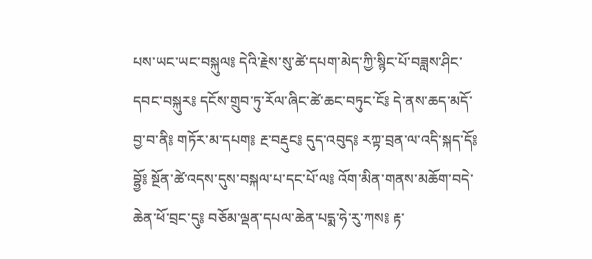པས་ཡང་ཡང་བསྐུལ༔ དེའི་རྗེས་སུ་ཚེ་དཔག་མེད་ཀྱི་སྙིང་པོ་བཟླས་ཤིང་དབང་བསྐུར༔ དངོས་གྲུབ་ཏུ་རོལ་ཞིང་ཚེ་ཆང་བཏུང་ངོ༔ དེ་ནས་ཆད་མདོ་བྱ་བ་ནི༔ གཏོར་མ་དཔག༔ རྔ་བརྡུང༔ དུད་འབུད༔ རཀྟ་བྲན་ལ་འདི་སྐད་དོ༔ བྷྱོ༔ སྔོན་ཚེ་འདས་དུས་བསྐལ་པ་དང་པོ་ལ༔ འོག་མིན་གནས་མཆོག་བདེ་ཆེན་ཕོ་བྲང་དུ༔ བཅོམ་ལྡན་དཔལ་ཆེན་པདྨ་ཧེ་རུ་ཀས༔ རྟ་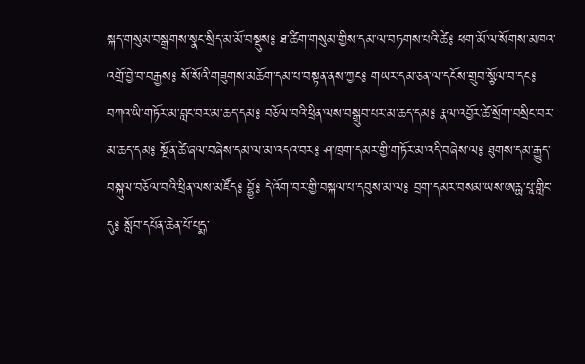སྐད་གསུམ་བསྒྲགས་སྣང་སྲིད་མ་མོ་བསྡུས༔ ཐ་ཚིག་གསུམ་གྱིས་དམ་ལ་བཏགས་པའི་ཚེ༔ ཕག་མོ་ལ་སོགས་མཁའ་འགྲོ་བྱེ་བ་བརྒྱས༔ སོ་སོའི་གཟུགས་མཆོག་དམ་པ་བསྟན་ནས་ཀྱང༔ གཡར་དམ་ཅན་ལ་དངོས་གྲུབ་སྩོལ་བ་དང༔ བཀའ་ཡི་གཏོར་མ་བླང་བར་མ་ཆད་དམ༔ བཅོལ་བའི་ཕྲིན་ལས་བསྒྲུབ་པར་མ་ཆད་དམ༔ རྣལ་འབྱོར་ཚེ་སྲོག་བསྲིང་བར་མ་ཆད་དམ༔ སྔོན་ཚེ་ཞལ་བཞེས་དམ་ལ་མ་འདའ་བར༔ ཤ་ཁྲག་དམར་གྱི་གཏོར་མ་འདི་བཞེས་ལ༔ ཐུགས་དམ་རྒྱུད་བསྐུལ་བཅོལ་བའི་ཕྲིན་ལས་མཛོད༔ བྷྱོ༔ དེ་འོག་བར་གྱི་བསྐལ་པ་དབུས་མ་ལ༔ བྲག་དམར་བསམ་ཡས་ཨརྻ་པཱ་གླིང་དུ༔ སློབ་དཔོན་ཆེན་པོ་པདྨ་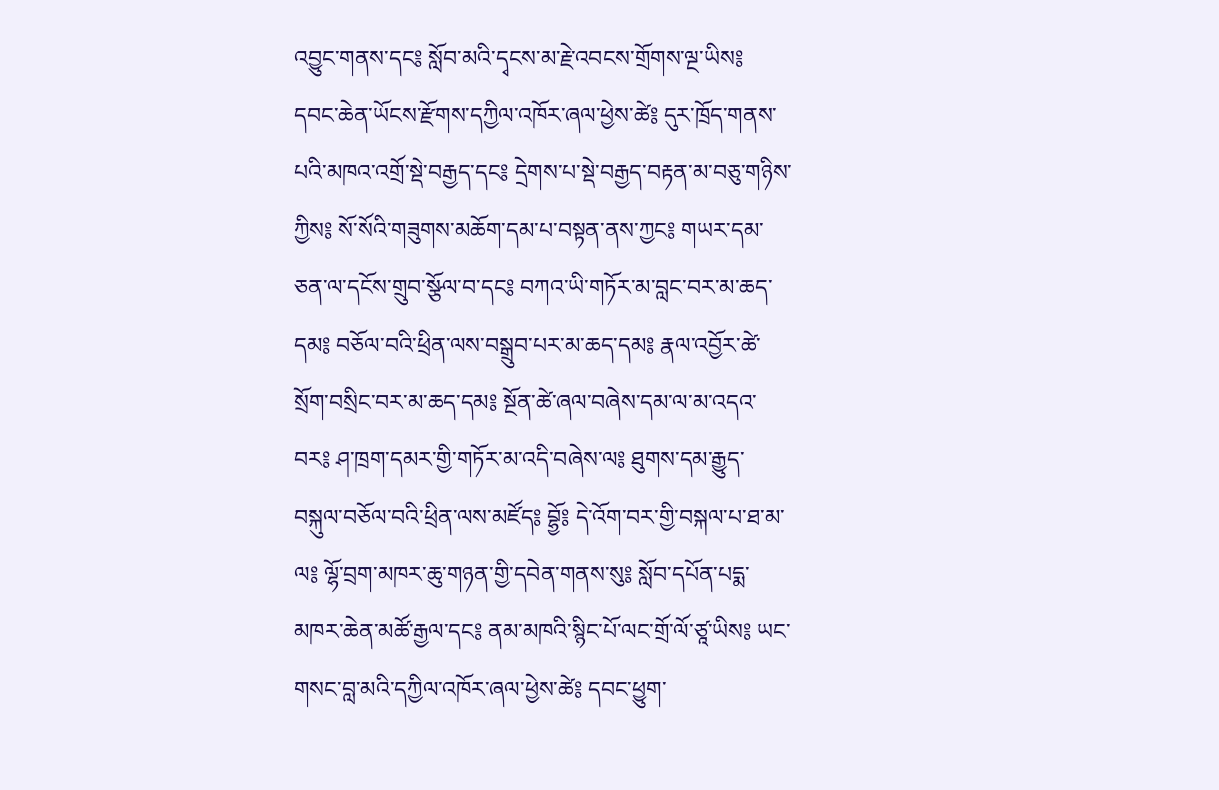འབྱུང་གནས་དང༔ སློབ་མའི་དྭངས་མ་རྗེ་འབངས་གྲོགས་ལྔ་ཡིས༔ དབང་ཆེན་ཡོངས་རྫོགས་དཀྱིལ་འཁོར་ཞལ་ཕྱེས་ཚེ༔ དུར་ཁྲོད་གནས་པའི་མཁའ་འགྲོ་སྡེ་བརྒྱད་དང༔ དྲེགས་པ་སྡེ་བརྒྱད་བརྟན་མ་བཅུ་གཉིས་ཀྱིས༔ སོ་སོའི་གཟུགས་མཆོག་དམ་པ་བསྟན་ནས་ཀྱང༔ གཡར་དམ་ཅན་ལ་དངོས་གྲུབ་སྩོལ་བ་དང༔ བཀའ་ཡི་གཏོར་མ་བླང་བར་མ་ཆད་དམ༔ བཅོལ་བའི་ཕྲིན་ལས་བསྒྲུབ་པར་མ་ཆད་དམ༔ རྣལ་འབྱོར་ཚེ་སྲོག་བསྲིང་བར་མ་ཆད་དམ༔ སྔོན་ཚེ་ཞལ་བཞེས་དམ་ལ་མ་འདའ་བར༔ ཤ་ཁྲག་དམར་གྱི་གཏོར་མ་འདི་བཞེས་ལ༔ ཐུགས་དམ་རྒྱུད་བསྐུལ་བཅོལ་བའི་ཕྲིན་ལས་མཛོད༔ བྷྱོ༔ དེ་འོག་བར་གྱི་བསྐལ་པ་ཐ་མ་ལ༔ ལྷོ་བྲག་མཁར་ཆུ་གཉན་གྱི་དབེན་གནས་སུ༔ སློབ་དཔོན་པདྨ་མཁར་ཆེན་མཚོ་རྒྱལ་དང༔ ནམ་མཁའི་སྙིང་པོ་ལང་གྲོ་ལོ་ཙཱ་ཡིས༔ ཡང་གསང་བླ་མའི་དཀྱིལ་འཁོར་ཞལ་ཕྱེས་ཚེ༔ དབང་ཕྱུག་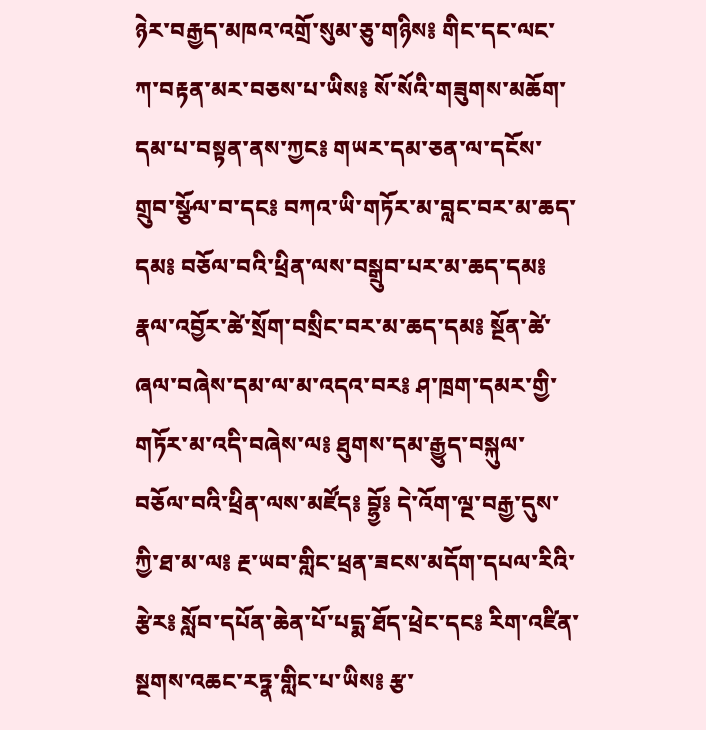ཉེར་བརྒྱད་མཁའ་འགྲོ་སུམ་ཅུ་གཉིས༔ གིང་དང་ལང་ཀ་བརྟན་མར་བཅས་པ་ཡིས༔ སོ་སོའི་གཟུགས་མཆོག་དམ་པ་བསྟན་ནས་ཀྱང༔ གཡར་དམ་ཅན་ལ་དངོས་གྲུབ་སྩོལ་བ་དང༔ བཀའ་ཡི་གཏོར་མ་བླང་བར་མ་ཆད་དམ༔ བཅོལ་བའི་ཕྲིན་ལས་བསྒྲུབ་པར་མ་ཆད་དམ༔ རྣལ་འབྱོར་ཚེ་སྲོག་བསྲིང་བར་མ་ཆད་དམ༔ སྔོན་ཚེ་ཞལ་བཞེས་དམ་ལ་མ་འདའ་བར༔ ཤ་ཁྲག་དམར་གྱི་གཏོར་མ་འདི་བཞེས་ལ༔ ཐུགས་དམ་རྒྱུད་བསྐུལ་བཅོལ་བའི་ཕྲིན་ལས་མཛོད༔ བྷྱོ༔ དེ་འོག་ལྔ་བརྒྱ་དུས་ཀྱི་ཐ་མ་ལ༔ རྔ་ཡབ་གླིང་ཕྲན་ཟངས་མདོག་དཔལ་རིའི་རྩེར༔ སློབ་དཔོན་ཆེན་པོ་པདྨ་ཐོད་ཕྲེང་དང༔ རིག་འཛིན་སྔགས་འཆང་རཏྣ་གླིང་པ་ཡིས༔ རྩ་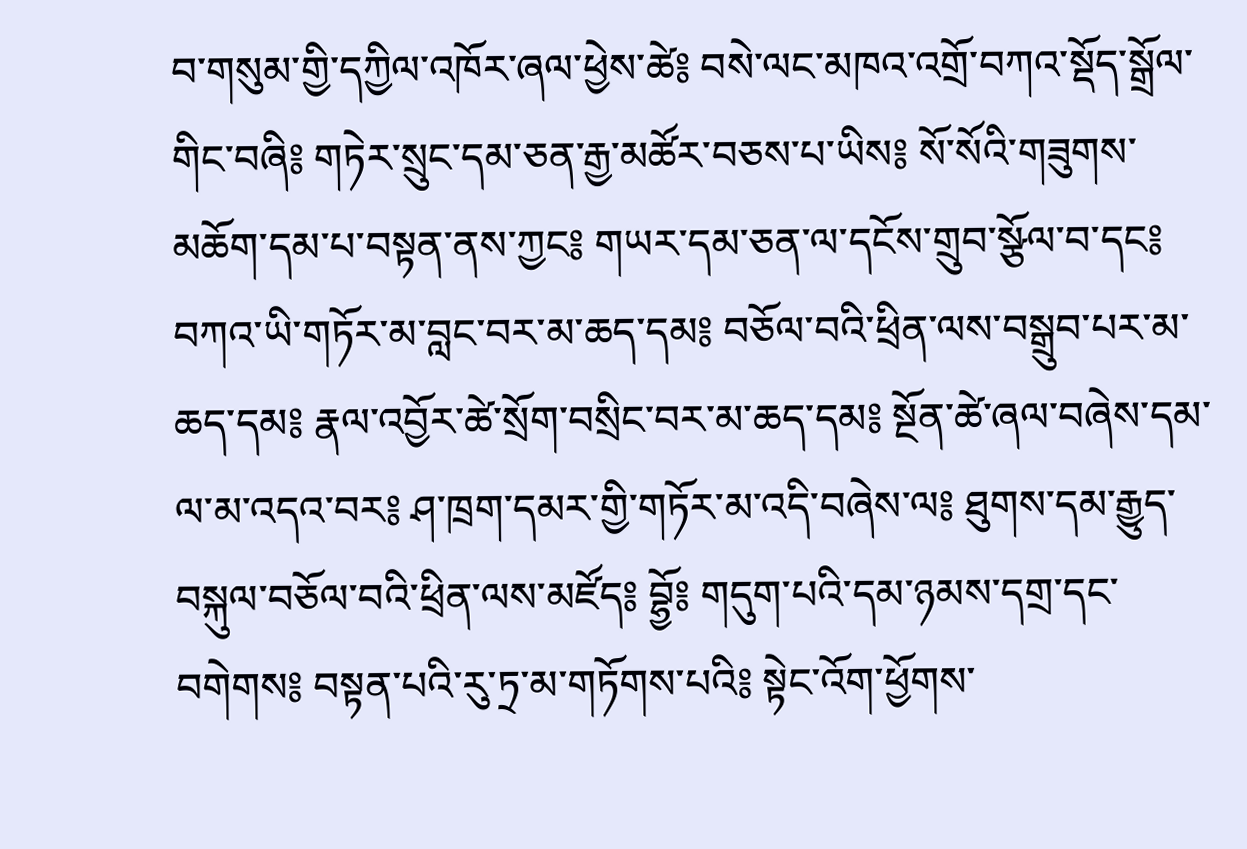བ་གསུམ་གྱི་དཀྱིལ་འཁོར་ཞལ་ཕྱེས་ཚེ༔ བསེ་ལང་མཁའ་འགྲོ་བཀའ་སྡོད་སྒྲོལ་གིང་བཞི༔ གཏེར་སྲུང་དམ་ཅན་རྒྱ་མཚོར་བཅས་པ་ཡིས༔ སོ་སོའི་གཟུགས་མཆོག་དམ་པ་བསྟན་ནས་ཀྱང༔ གཡར་དམ་ཅན་ལ་དངོས་གྲུབ་སྩོལ་བ་དང༔ བཀའ་ཡི་གཏོར་མ་བླང་བར་མ་ཆད་དམ༔ བཅོལ་བའི་ཕྲིན་ལས་བསྒྲུབ་པར་མ་ཆད་དམ༔ རྣལ་འབྱོར་ཚེ་སྲོག་བསྲིང་བར་མ་ཆད་དམ༔ སྔོན་ཚེ་ཞལ་བཞེས་དམ་ལ་མ་འདའ་བར༔ ཤ་ཁྲག་དམར་གྱི་གཏོར་མ་འདི་བཞེས་ལ༔ ཐུགས་དམ་རྒྱུད་བསྐུལ་བཅོལ་བའི་ཕྲིན་ལས་མཛོད༔ བྷྱོ༔ གདུག་པའི་དམ་ཉམས་དགྲ་དང་བགེགས༔ བསྟན་པའི་རུ་ཏྲ་མ་གཏོགས་པའི༔ སྟེང་འོག་ཕྱོགས་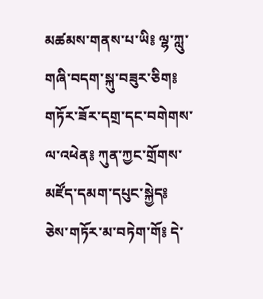མཚམས་གནས་པ་ཡི༔ ལྷ་ཀླུ་གཞི་བདག་སྐུ་བཟུར་ཅིག༔ གཏོར་ཟོར་དགྲ་དང་བགེགས་ལ་འཕེན༔ ཀུན་ཀྱང་གྲོགས་མཛོད་དམག་དཔུང་སྐྱེད༔ ཅེས་གཏོར་མ་བཏེག་གོ༔ དེ་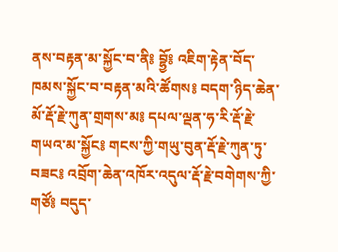ནས་བརྟན་མ་སྐྱོང་བ་ནི༔ བྷྱོ༔ འཇིག་རྟེན་བོད་ཁམས་སྐྱོང་བ་བརྟན་མའི་ཚོགས༔ བདག་ཉིད་ཆེན་མོ་རྡོ་རྗེ་ཀུན་གྲགས་མ༔ དཔལ་ལྡན་ཧ་རི་རྡོ་རྗེ་གཡའ་མ་སྐྱོང༔ གངས་ཀྱི་གཡུ་བུན་རྡོ་རྗེ་ཀུན་ཏུ་བཟང༔ འབྲོག་ཆེན་འཁོར་འདུལ་རྡོ་རྗེ་བགེགས་ཀྱི་གཙོ༔ བདུད་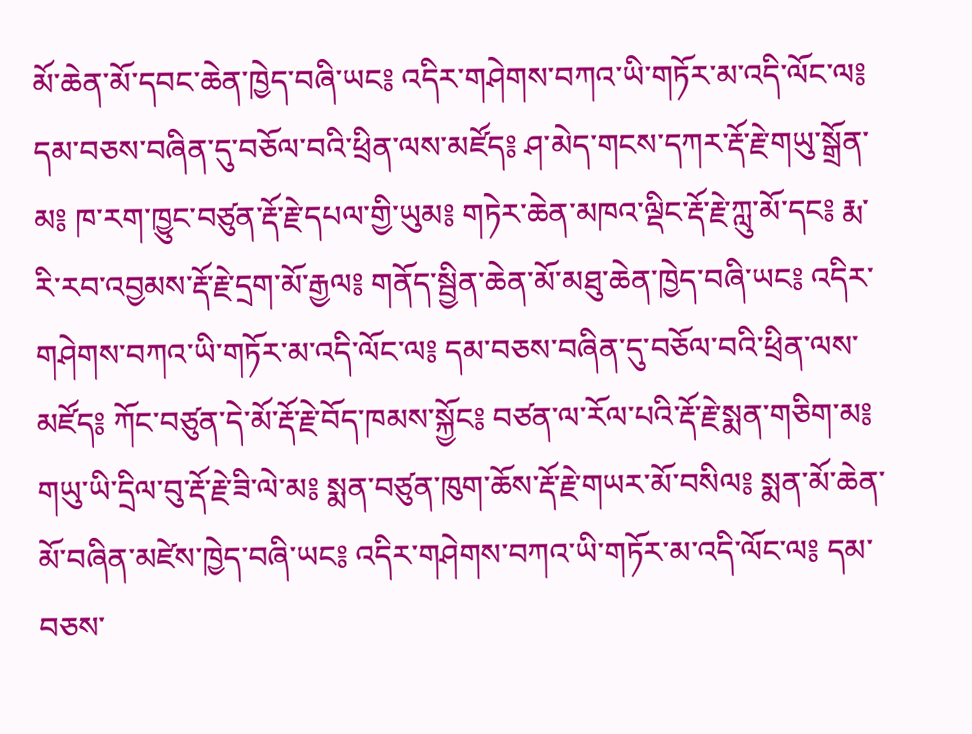མོ་ཆེན་མོ་དབང་ཆེན་ཁྱེད་བཞི་ཡང༔ འདིར་གཤེགས་བཀའ་ཡི་གཏོར་མ་འདི་ལོང་ལ༔ དམ་བཅས་བཞིན་དུ་བཅོལ་བའི་ཕྲིན་ལས་མཛོད༔ ཤ་མེད་གངས་དཀར་རྡོ་རྗེ་གཡུ་སྒྲོན་མ༔ ཁ་རག་ཁྱུང་བཙུན་རྡོ་རྗེ་དཔལ་གྱི་ཡུམ༔ གཏེར་ཆེན་མཁའ་ལྡིང་རྡོ་རྗེ་ཀླུ་མོ་དང༔ རྨ་རི་རབ་འབྱམས་རྡོ་རྗེ་དྲག་མོ་རྒྱལ༔ གནོད་སྦྱིན་ཆེན་མོ་མཐུ་ཆེན་ཁྱེད་བཞི་ཡང༔ འདིར་གཤེགས་བཀའ་ཡི་གཏོར་མ་འདི་ལོང་ལ༔ དམ་བཅས་བཞིན་དུ་བཅོལ་བའི་ཕྲིན་ལས་མཛོད༔ ཀོང་བཙུན་དེ་མོ་རྡོ་རྗེ་བོད་ཁམས་སྐྱོང༔ བཙན་ལ་རོལ་པའི་རྡོ་རྗེ་སྨན་གཅིག་མ༔ གཡུ་ཡི་དྲིལ་བུ་རྡོ་རྗེ་ཟི་ལེ་མ༔ སྨན་བཙུན་ཁུག་ཆོས་རྡོ་རྗེ་གཡར་མོ་བསིལ༔ སྨན་མོ་ཆེན་མོ་བཞིན་མཛེས་ཁྱེད་བཞི་ཡང༔ འདིར་གཤེགས་བཀའ་ཡི་གཏོར་མ་འདི་ལོང་ལ༔ དམ་བཅས་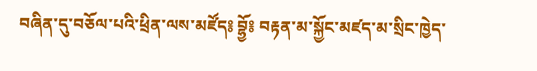བཞིན་དུ་བཅོལ་པའི་ཕྲིན་ལས་མཛོད༔ བྷྱོ༔ བརྟན་མ་སྐྱོང་མཛད་མ་སྲིང་ཁྱེད་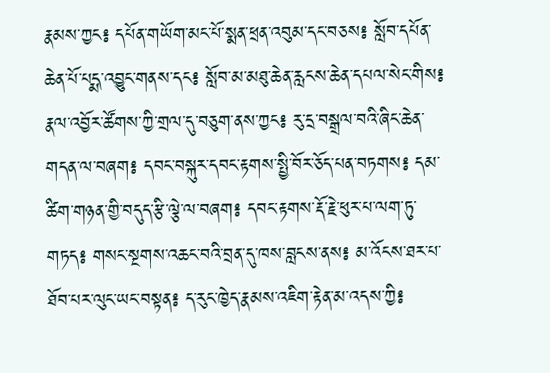རྣམས་ཀྱང༔ དཔོན་གཡོག་མང་པོ་སྨན་ཕྲན་འབུམ་དང་བཅས༔ སློབ་དཔོན་ཆེན་པོ་པདྨ་འབྱུང་གནས་དང༔ སློབ་མ་མཐུ་ཆེན་རླངས་ཆེན་དཔལ་སེང་གིས༔ རྣལ་འབྱོར་ཚོགས་ཀྱི་གྲལ་དུ་བཅུག་ནས་ཀྱང༔ རུ་དྲ་བསྒྲལ་བའི་ཞིང་ཆེན་གདན་ལ་བཞག༔ དབང་བསྐུར་དབང་རྟགས་སྤྱི་བོར་ཅོད་པན་བཏགས༔ དམ་ཚིག་གཉན་གྱི་བདུད་རྩི་ལྕེ་ལ་བཞག༔ དབང་རྟགས་རྡོ་རྗེ་ཕུར་པ་ལག་ཏུ་གཏད༔ གསང་སྔགས་འཆང་བའི་བྲན་དུ་ཁས་བླངས་ནས༔ མ་འོངས་ཐར་པ་ཐོབ་པར་ལུང་ཡང་བསྟན༔ ད་རུང་ཁྱེད་རྣམས་འཇིག་རྟེན་མ་འདས་ཀྱི༔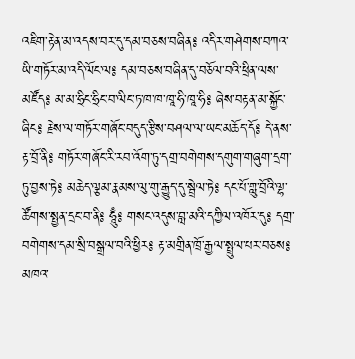འཇིག་རྟེན་མ་འདས་བར་དུ་དམ་བཅས་བཞིན༔ འདིར་གཤེགས་བཀའ་ཡི་གཏོར་མ་འདི་ལོང་ལ༔ དམ་བཅས་བཞིན་དུ་བཅོལ་བའི་ཕྲིན་ལས་མཛོད༔ མ་མ་ཧྲིང་ཧྲིང་བ་ལིང་ཏ་ཁ་ཁ་ཁཱ་ཧི་ཁཱ་ཧི༔ ཞེས་བརྟན་མ་སྐྱོང་ཞིང༔ རྗེས་ལ་གཏོར་གཞོང་བདུད་རྩིས་བཤལ་ལ་ཡང་མཆོད་དོ༔ དེ་ནས་རྟ་བྲོ་ནི༔ གཏོར་གཞོང་རི་རབ་འོག་ཏུ་དགྲ་བགེགས་དགུག་གཞུག་དྲག་ཏུ་བྱས་ཏེ༔ མཆེད་ལྕམ་རྣམས་ལུ་གུ་རྒྱུད་དུ་སྦྲེལ་ཏེ༔ དང་པོ་གླུ་བྲོའི་ལྷ་ཚོགས་སྤྱན་དྲང་བ་ནི༔ ཧཱུྃ༔ གསང་འདུས་བླ་མའི་དཀྱིལ་འཁོར་དུ༔ དགྲ་བགེགས་དམ་སྲི་བསྒྲལ་བའི་ཕྱིར༔ རྟ་མགྲིན་ཁྲོ་རྒྱལ་སྤྲུལ་པར་བཅས༔ མཁའ་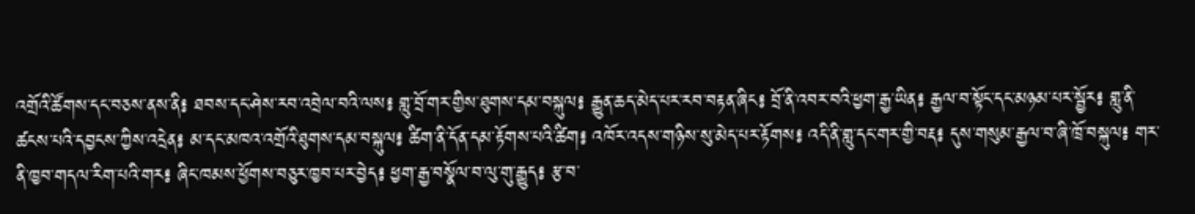འགྲོའི་ཚོགས་དང་བཅས་ནས་ནི༔ ཐབས་དང་ཤེས་རབ་འབྲེལ་བའི་ལས༔ གླུ་བྲོ་གར་གྱིས་ཐུགས་དམ་བསྐུལ༔ རྒྱུན་ཆད་མེད་པར་རབ་བརྟན་ཞིང༔ བྲོ་ནི་འབར་བའི་ཕྱག་རྒྱ་ཡིན༔ རྒྱལ་བ་སྟོང་དང་མཉམ་པར་སྦྱོར༔ གླུ་ནི་ཚངས་པའི་དབྱངས་ཀྱིས་འདྲེན༔ མ་དང་མཁའ་འགྲོའི་ཐུགས་དམ་བསྐུལ༔ ཚིག་ནི་དོན་དམ་རྟོགས་པའི་ཚིག༔ འཁོར་འདས་གཉིས་སུ་མེད་པར་རྟོགས༔ འདི་ནི་གླུ་དང་གར་གྱི་བརྡ༔ དུས་གསུམ་རྒྱལ་བ་ཞི་ཁྲོ་བསྐུལ༔ གར་ནི་ཁྱབ་གདལ་རིག་པའི་གར༔ ཞིང་ཁམས་ཕྱོགས་བཅུར་ཁྱབ་པར་བྱེད༔ ཕྱག་རྒྱ་བསྣོལ་བ་ལུ་གུ་རྒྱུད༔ རྩ་བ་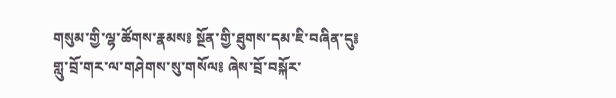གསུམ་གྱི་ལྷ་ཚོགས་རྣམས༔ སྔོན་གྱི་ཐུགས་དམ་ཇི་བཞིན་དུ༔ གླུ་བྲོ་གར་ལ་གཤེགས་སུ་གསོལ༔ ཞེས་བྲོ་བསྐོར་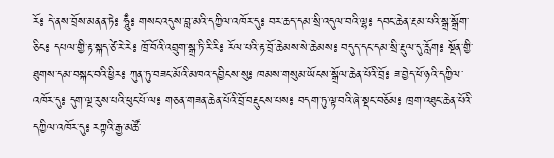རོ༔ དེ་ནས་བྲོས་མནན་ཏེ༔ ཧཱུྃ༔ གསང་འདུས་བླ་མའི་དཀྱིལ་འཁོར་དུ༔ བར་ཆད་དམ་སྲི་འདུལ་བའི་ལྷ༔ དབང་ཆེན་རྔམ་པའི་སྒྲ་སྒྲོག་ཅིང༔ དཔལ་གྱི་རྟ་སྐད་ཙེ་རེ་རེ༔ ཁྲོ་བོའི་འབྲུག་སྒྲ་ཏི་རི་རི༔ རོལ་པའི་རྟ་བྲོ་ཆེམས་སེ་ཆེམས༔ བདུད་དང་དམ་སྲི་རྡུལ་དུ་རློག༔ སྔོན་གྱི་ཐུགས་དམ་བསྐང་བའི་ཕྱིར༔ ཀུན་ཏུ་བཟང་མོའི་མཁའ་དབྱིངས་སུ༔ ཁམས་གསུམ་ཡོངས་སྒྲོལ་ཆེན་པོའི་བྲོ༔ ཟ་བྱེད་ཕོ་ཉའི་དཀྱིལ་འཁོར་དུ༔ དུག་ལྔ་རུས་པའི་ཕུང་པོ་ལ༔ གཅན་གཟན་ཆེན་པོའི་བྲོ་བརྡུངས་པས༔ བདག་ཏུ་ལྟ་བའི་ཞེ་སྡང་བཅོམ༔ ཁྲག་འཐུང་ཆེན་པོའི་དཀྱིལ་འཁོར་དུ༔ རཀྟའི་རྒྱ་མཚོ་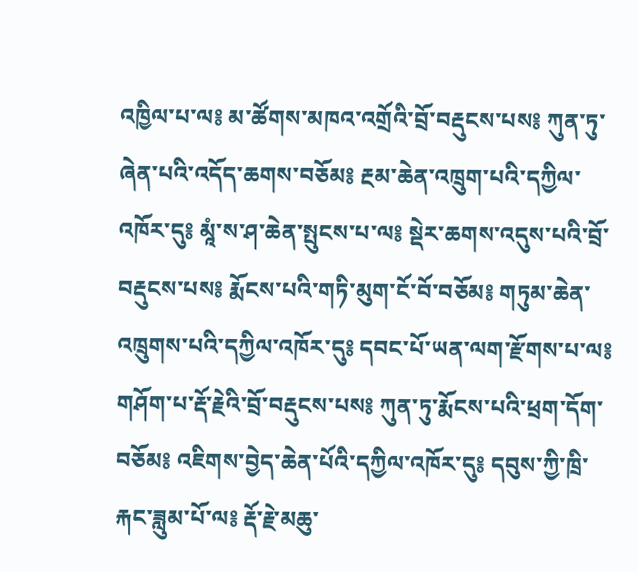འཁྱིལ་པ་ལ༔ མ་ཚོགས་མཁའ་འགྲོའི་བྲོ་བརྡུངས་པས༔ ཀུན་ཏུ་ཞེན་པའི་འདོད་ཆགས་བཅོམ༔ རྔམ་ཆེན་འཁྲུག་པའི་དཀྱིལ་འཁོར་དུ༔ མཱཾ་ས་ཤ་ཆེན་སྤུངས་པ་ལ༔ སྡེར་ཆགས་འདུས་པའི་བྲོ་བརྡུངས་པས༔ རྨོངས་པའི་གཏི་མུག་ངོ་བོ་བཅོམ༔ གཏུམ་ཆེན་འཁྲུགས་པའི་དཀྱིལ་འཁོར་དུ༔ དབང་པོ་ཡན་ལག་རྫོགས་པ་ལ༔ གཤོག་པ་རྡོ་རྗེའི་བྲོ་བརྡུངས་པས༔ ཀུན་ཏུ་རྨོངས་པའི་ཕྲག་དོག་བཅོམ༔ འཇིགས་བྱེད་ཆེན་པོའི་དཀྱིལ་འཁོར་དུ༔ དབུས་ཀྱི་ཁྲི་རྐང་ཟླུམ་པོ་ལ༔ རྡོ་རྗེ་མཆུ་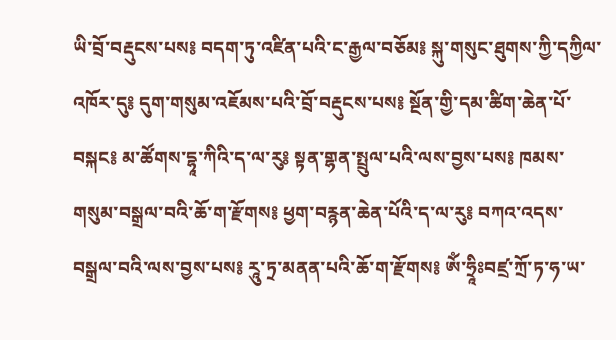ཡི་བྲོ་བརྡུངས་པས༔ བདག་ཏུ་འཛིན་པའི་ང་རྒྱལ་བཅོམ༔ སྐུ་གསུང་ཐུགས་ཀྱི་དཀྱིལ་འཁོར་དུ༔ དུག་གསུམ་འཇོམས་པའི་བྲོ་བརྡུངས་པས༔ སྔོན་གྱི་དམ་ཚིག་ཆེན་པོ་བསྐང༔ མ་ཚོགས་དྷཱ་ཀིའི་ད་ལ་རུ༔ སྟན་གྷན་སྤྲུལ་པའི་ལས་བྱས་པས༔ ཁམས་གསུམ་བསྒྲལ་བའི་ཆོ་ག་རྫོགས༔ ཕྱག་བརྙན་ཆེན་པོའི་ད་ལ་རུ༔ བཀའ་འདས་བསྒྲལ་བའི་ལས་བྱས་པས༔ རཱུ་ཏྲ་མནན་པའི་ཆོ་ག་རྫོགས༔ ཨོཾ་ཧྲཱིཿབཛྲ་ཀྲོ་ཏ་ཧ་ཡ་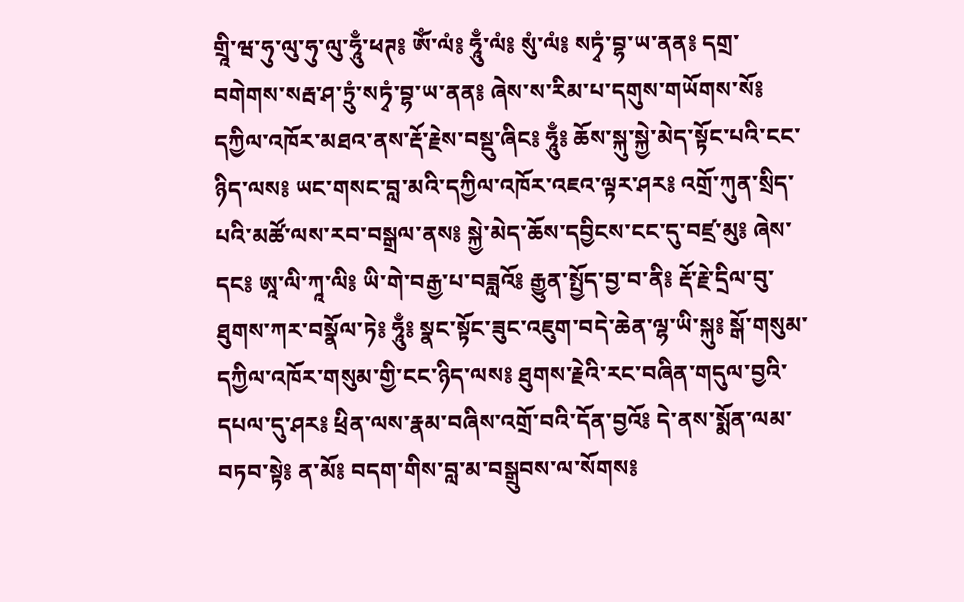གྲཱི་ཝ་ཧུ་ལུ་ཧུ་ལུ་ཧཱུྃ་ཕཊ༔ ཨོཾ་ལཾ༔ ཧཱུྃ་ལཾ༔ སུཾ་ལཾ༔ སཏྭཾ་བྷ་ཡ་ནན༔ དགྲ་བགེགས་སརྦ་ཤ་ཏྲུཾ་སཏྭཾ་བྷ་ཡ་ནན༔ ཞེས་ས་རིམ་པ་དགུས་གཡོགས་སོ༔ དཀྱིལ་འཁོར་མཐའ་ནས་རྡོ་རྗེས་བསྡུ་ཞིང༔ ཧཱུྃ༔ ཆོས་སྐུ་སྐྱེ་མེད་སྟོང་པའི་ངང་ཉིད་ལས༔ ཡང་གསང་བླ་མའི་དཀྱིལ་འཁོར་འཇའ་ལྟར་ཤར༔ འགྲོ་ཀུན་སྲིད་པའི་མཚོ་ལས་རབ་བསྒྲལ་ནས༔ སྐྱེ་མེད་ཆོས་དབྱིངས་ངང་དུ་བཛྲ་མུ༔ ཞེས་དང༔ ཨཱ་ལི་ཀཱ་ལི༔ ཡི་གེ་བརྒྱ་པ་བཟླའོ༔ རྒྱུན་སྤྱོད་བྱ་བ་ནི༔ རྡོ་རྗེ་དྲིལ་བུ་ཐུགས་ཀར་བསྣོལ་ཏེ༔ ཧཱུྃ༔ སྣང་སྟོང་ཟུང་འཇུག་བདེ་ཆེན་ལྷ་ཡི་སྐུ༔ སྒོ་གསུམ་དཀྱིལ་འཁོར་གསུམ་གྱི་ངང་ཉིད་ལས༔ ཐུགས་རྗེའི་རང་བཞིན་གདུལ་བྱའི་དཔལ་དུ་ཤར༔ ཕྲིན་ལས་རྣམ་བཞིས་འགྲོ་བའི་དོན་བྱའོ༔ དེ་ནས་སྨོན་ལམ་བཏབ་སྟེ༔ ན་མོ༔ བདག་གིས་བླ་མ་བསྒྲུབས་ལ་སོགས༔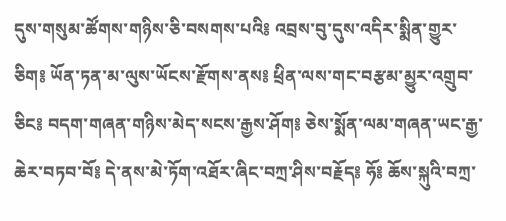དུས་གསུམ་ཚོགས་གཉིས་ཅི་བསགས་པའི༔ འབྲས་བུ་དུས་འདིར་སྨིན་གྱུར་ཅིག༔ ཡོན་ཏན་མ་ལུས་ཡོངས་རྫོགས་ནས༔ ཕྲིན་ལས་གང་བརྩམ་མྱུར་འགྲུབ་ཅིང༔ བདག་གཞན་གཉིས་མེད་སངས་རྒྱས་ཤོག༔ ཅེས་སྨོན་ལམ་གཞན་ཡང་རྒྱ་ཆེར་བཏབ་བོ༔ དེ་ནས་མེ་ཏོག་འཐོར་ཞིང་བཀྲ་ཤིས་བརྗོད༔ ཧོ༔ ཆོས་སྐུའི་བཀྲ་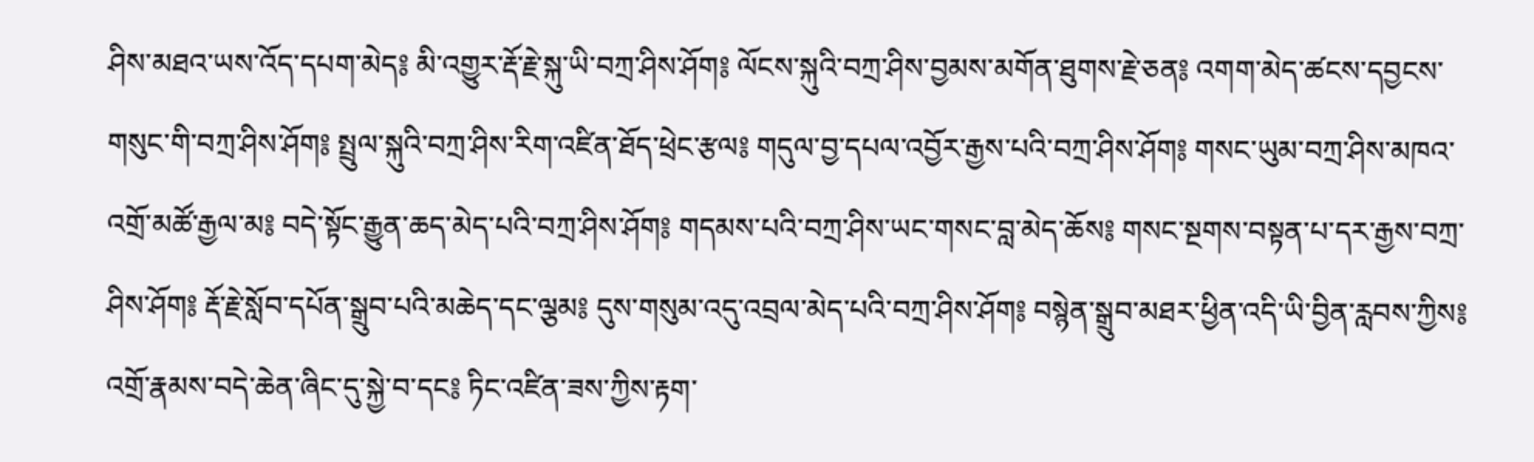ཤིས་མཐའ་ཡས་འོད་དཔག་མེད༔ མི་འགྱུར་རྡོ་རྗེ་སྐུ་ཡི་བཀྲ་ཤིས་ཤོག༔ ལོངས་སྐུའི་བཀྲ་ཤིས་བྱམས་མགོན་ཐུགས་རྗེ་ཅན༔ འགག་མེད་ཚངས་དབྱངས་གསུང་གི་བཀྲ་ཤིས་ཤོག༔ སྤྲུལ་སྐུའི་བཀྲ་ཤིས་རིག་འཛིན་ཐོད་ཕྲེང་རྩལ༔ གདུལ་བྱ་དཔལ་འབྱོར་རྒྱས་པའི་བཀྲ་ཤིས་ཤོག༔ གསང་ཡུམ་བཀྲ་ཤིས་མཁའ་འགྲོ་མཚོ་རྒྱལ་མ༔ བདེ་སྟོང་རྒྱུན་ཆད་མེད་པའི་བཀྲ་ཤིས་ཤོག༔ གདམས་པའི་བཀྲ་ཤིས་ཡང་གསང་བླ་མེད་ཆོས༔ གསང་སྔགས་བསྟན་པ་དར་རྒྱས་བཀྲ་ཤིས་ཤོག༔ རྡོ་རྗེ་སློབ་དཔོན་སྒྲུབ་པའི་མཆེད་དང་ལྕམ༔ དུས་གསུམ་འདུ་འབྲལ་མེད་པའི་བཀྲ་ཤིས་ཤོག༔ བསྙེན་སྒྲུབ་མཐར་ཕྱིན་འདི་ཡི་བྱིན་རླབས་ཀྱིས༔ འགྲོ་རྣམས་བདེ་ཆེན་ཞིང་དུ་སྐྱེ་བ་དང༔ ཏིང་འཛིན་ཟས་ཀྱིས་རྟག་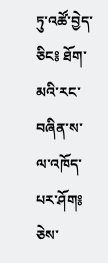ཏུ་འཚོ་བྱེད་ཅིང༔ ཐོག་མའི་རང་བཞིན་ས་ལ་འཁོད་པར་ཤོག༔ ཅེས་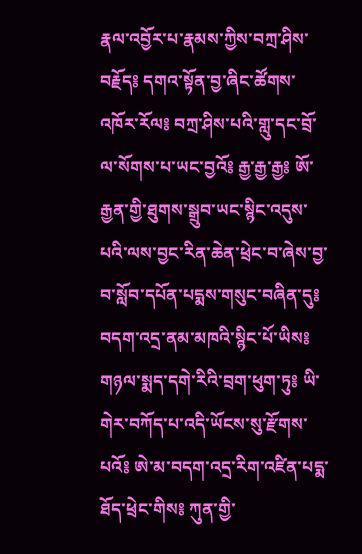རྣལ་འབྱོར་པ་རྣམས་ཀྱིས་བཀྲ་ཤིས་བརྗོད༔ དགའ་སྟོན་བྱ་ཞིང་ཚོགས་འཁོར་རོལ༔ བཀྲ་ཤིས་པའི་གླུ་དང་བྲོ་ལ་སོགས་པ་ཡང་བྱའོ༔ རྒྱ་རྒྱ་རྒྱ༔ ཨོ་རྒྱན་གྱི་ཐུགས་སྒྲུབ་ཡང་སྙིང་འདུས་པའི་ལས་བྱང་རིན་ཆེན་ཕྲེང་བ་ཞེས་བྱ་བ་སློབ་དཔོན་པདྨས་གསུང་བཞིན་དུ༔ བདག་འདྲ་ནམ་མཁའི་སྙིང་པོ་ཡིས༔ གཉལ་སྨད་དགེ་རིའི་བྲག་ཕུག་ཏུ༔ ཡི་གེར་བཀོད་པ་འདི་ཡོངས་སུ་རྫོགས་པའོ༔ ཨེ་མ་བདག་འདྲ་རིག་འཛིན་པདྨ་ཐོད་ཕྲེང་གིས༔ ཀུན་གྱི་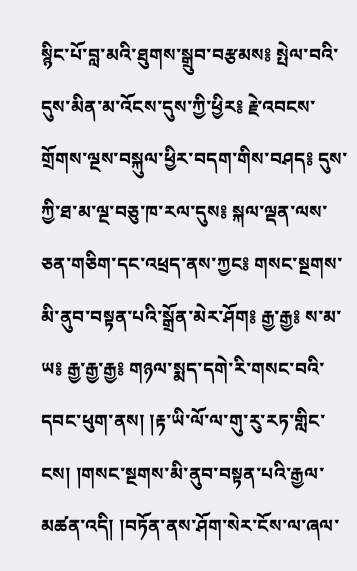སྙིང་པོ་བླ་མའི་ཐུགས་སྒྲུབ་བརྩམས༔ སྤེལ་བའི་དུས་མིན་མ་འོངས་དུས་ཀྱི་ཕྱིར༔ རྗེ་འབངས་གྲོགས་ལྔས་བསྐུལ་ཕྱིར་བདག་གིས་བཤད༔ དུས་ཀྱི་ཐ་མ་ལྔ་བཅུ་ཁ་རལ་དུས༔ སྐལ་ལྡན་ལས་ཅན་གཅིག་དང་འཕྲད་ནས་ཀྱང༔ གསང་སྔགས་མི་ནུབ་བསྟན་པའི་སྒྲོན་མེར་ཤོག༔ རྒྱ་རྒྱ༔ ས་མ་ཡ༔ རྒྱ་རྒྱ་རྒྱ༔ གཉལ་སྨད་དགེ་རི་གསང་བའི་དབང་ཕུག་ནས། །རྟ་ཡི་ལོ་ལ་གུ་རུ་རཏ་གླིང་ངས། །གསང་སྔགས་མི་ནུབ་བསྟན་པའི་རྒྱལ་མཚན་འདི། །བཏོན་ནས་ཤོག་སེར་ངོས་ལ་ཞལ་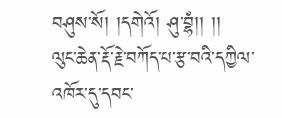བཤུས་སོ། །དགེའོ། ཤུ་བྷཾ།། །།
ལུང་ཆེན་རྡོ་རྗེ་བཀོད་པ་རྩ་བའི་དཀྱིལ་འཁོར་དུ་དབང་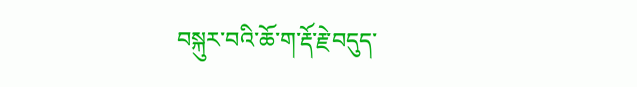བསྐུར་བའི་ཆོ་ག་རྡོ་རྗེ་བདུད་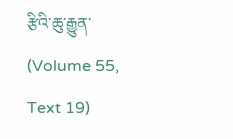རྩིའི་ཆུ་རྒྱུན་ (Volume 55, Text 19)